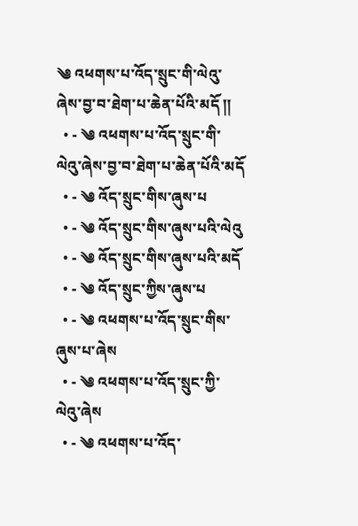༄ འཕགས་པ་འོད་སྲུང་གི་ལེའུ་ཞེས་བྱ་བ་ཐེག་པ་ཆེན་པོའི་མདོ ༎
  • - ༄ འཕགས་པ་འོད་སྲུང་གི་ལེའུ་ཞེས་བྱ་བ་ཐེག་པ་ཆེན་པོའི་མདོ
  • - ༄ འོད་སྲུང་གིས་ཞུས་པ
  • - ༄ འོད་སྲུང་གིས་ཞུས་པའི་ལེའུ
  • - ༄ འོད་སྲུང་གིས་ཞུས་པའི་མདོ
  • - ༄ འོད་སྲུང་ཀྱིས་ཞུས་པ
  • - ༄ འཕགས་པ་འོད་སྲུང་གིས་ཞུས་པ་ཞེས
  • - ༄ འཕགས་པ་འོད་སྲུང་ཀྱི་ལེའུ་ཞེས
  • - ༄ འཕགས་པ་འོད་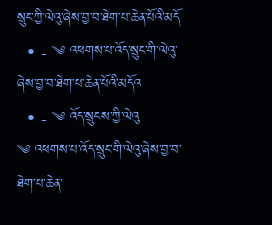སྲུང་ཀྱི་ལེའུ་ཞེས་བྱ་བ་ཐེག་པ་ཆེན་པོའི་མདོ
  • - ༄ འཕགས་པ་འོད་སྲུང་གི་ལེའུ་ཞེས་བྱ་བ་ཐེག་པ་ཆེན་པོའི་མདོའ
  • - ༄ འོད་སྲུངས་ཀྱི་ལེའུ
༄ འཕགས་པ་འོད་སྲུང་གི་ལེའུ་ཞེས་བྱ་བ་ཐེག་པ་ཆེན་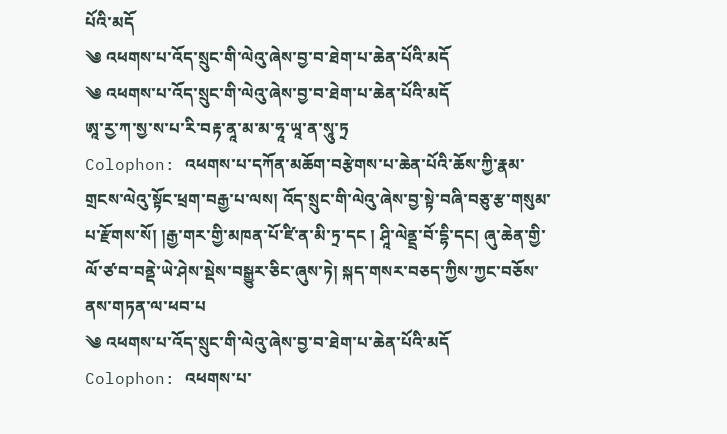པོའི་མདོ
༄ འཕགས་པ་འོད་སྲུང་གི་ལེའུ་ཞེས་བྱ་བ་ཐེག་པ་ཆེན་པོའི་མདོ
༄ འཕགས་པ་འོད་སྲུང་གི་ལེའུ་ཞེས་བྱ་བ་ཐེག་པ་ཆེན་པོའི་མདོ
ཨཱ་ཪྱ་ཀ་སྱ་ས་པ་རི་བརྟ་ནཱ་མ་མ་ཧཱ་ཡཱ་ན་སཱུ་ཏྲ
Colophon: འཕགས་པ་དཀོན་མཆོག་བརྩེགས་པ་ཆེན་པོའི་ཆོས་ཀྱི་རྣམ་གྲངས་ལེའུ་སྟོང་ཕྲག་བརྒྱ་པ་ལས། འོད་སྲུང་གི་ལེའུ་ཞེས་བྱ་སྟེ་བཞི་བཅུ་རྩ་གསུམ་པ་རྫོགས་སོ། །རྒྱ་གར་གྱི་མཁན་པོ་ཛི་ན་མི་ཏྲ་དང ། ཤཱི་ལེནྡྲ་བོ་དྷི་དང། ཞུ་ཆེན་གྱི་ལོ་ཙ་བ་བནྡེ་ཡེ་ཤེས་སྡེས་བསྒྱུར་ཅིང་ཞུས་ཏེ། སྐད་གསར་བཅད་ཀྱིས་ཀྱང་བཅོས་ནས་གཏན་ལ་ཕབ་པ
༄ འཕགས་པ་འོད་སྲུང་གི་ལེའུ་ཞེས་བྱ་བ་ཐེག་པ་ཆེན་པོའི་མདོ
Colophon: འཕགས་པ་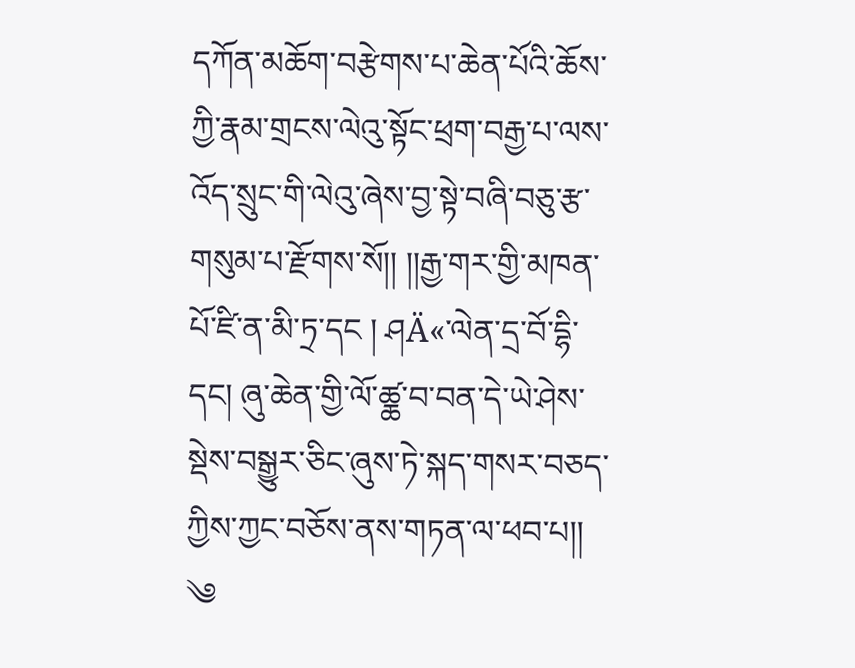དཀོན་མཆོག་བརྩེགས་པ་ཆེན་པོའི་ཆོས་ཀྱི་རྣམ་གྲངས་ལེའུ་སྟོང་ཕྲག་བརྒྱ་པ་ལས་འོད་སྲུང་གི་ལེའུ་ཞེས་བྱ་སྟེ་བཞི་བཅུ་རྩ་གསུམ་པ་རྫོགས་སོ།། །།རྒྱ་གར་གྱི་མཁན་པོ་ཛི་ན་མི་ཏྲ་དང ། ཤÄ«་ལེན་དྲ་བོ་དྷི་དང། ཞུ་ཆེན་གྱི་ལོ་ཚྖ་བ་བན་དེ་ཡེ་ཤེས་སྡེས་བསྒྱུར་ཅིང་ཞུས་ཏེ་སྐད་གསར་བཅད་ཀྱིས་ཀྱང་བཅོས་ནས་གཏན་ལ་ཕབ་པ།།
༄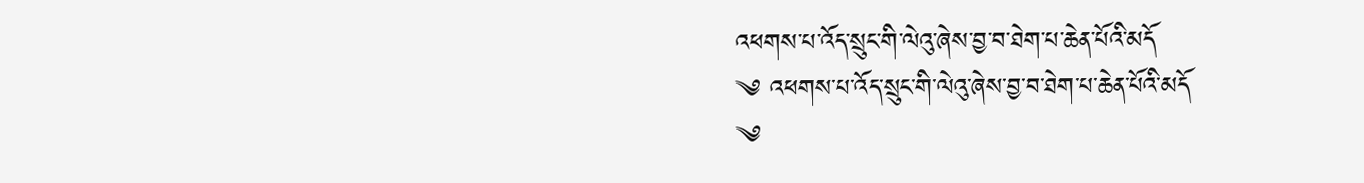འཕགས་པ་འོད་སྲུང་གི་ལེའུ་ཞེས་བྱ་བ་ཐེག་པ་ཆེན་པོའི་མདོ
༄ འཕགས་པ་འོད་སྲུང་གི་ལེའུ་ཞེས་བྱ་བ་ཐེག་པ་ཆེན་པོའི་མདོ
༄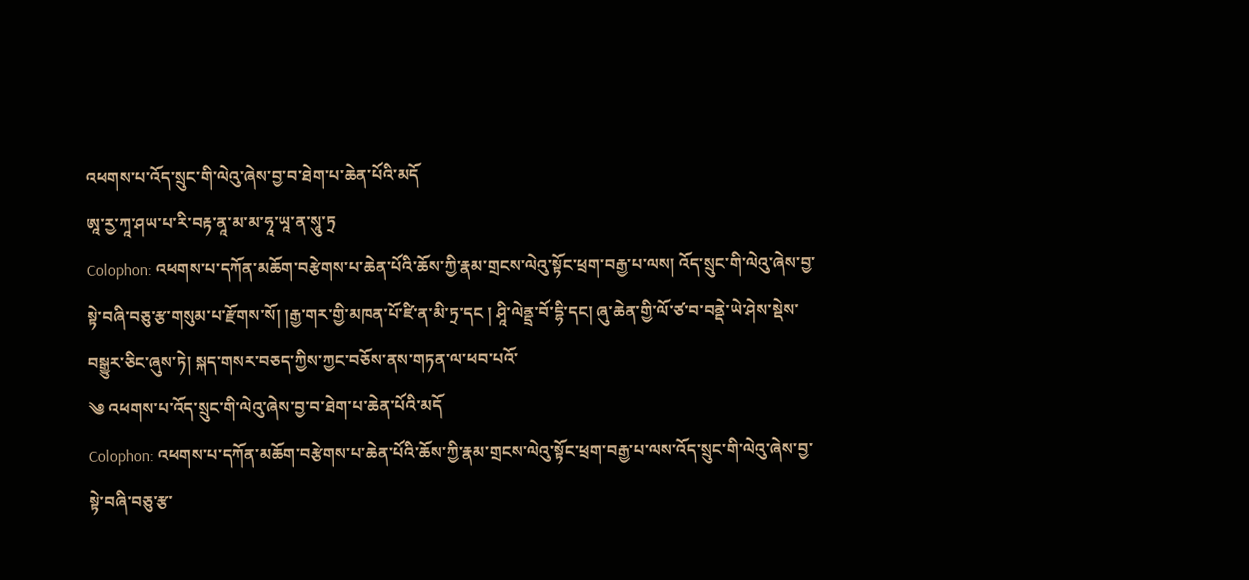འཕགས་པ་འོད་སྲུང་གི་ལེའུ་ཞེས་བྱ་བ་ཐེག་པ་ཆེན་པོའི་མདོ
ཨཱ་ཪྱ་ཀཱ་ཤཡ་པ་རི་བརྟ་ནཱ་མ་མ་ཧཱ་ཡཱ་ན་སཱུ་ཏྲ
Colophon: འཕགས་པ་དཀོན་མཆོག་བརྩེགས་པ་ཆེན་པོའི་ཆོས་ཀྱི་རྣམ་གྲངས་ལེའུ་སྟོང་ཕྲག་བརྒྱ་པ་ལས། འོད་སྲུང་གི་ལེའུ་ཞེས་བྱ་སྟེ་བཞི་བཅུ་རྩ་གསུམ་པ་རྫོགས་སོ། །རྒྱ་གར་གྱི་མཁན་པོ་ཛི་ན་མི་ཏྲ་དང ། ཤཱི་ལེནྡྲ་བོ་དྷི་དང། ཞུ་ཆེན་གྱི་ལོ་ཙ་བ་བནྡེ་ཡེ་ཤེས་སྡེས་བསྒྱུར་ཅིང་ཞུས་ཏེ། སྐད་གསར་བཅད་ཀྱིས་ཀྱང་བཅོས་ནས་གཏན་ལ་ཕབ་པའོ་
༄ འཕགས་པ་འོད་སྲུང་གི་ལེའུ་ཞེས་བྱ་བ་ཐེག་པ་ཆེན་པོའི་མདོ
Colophon: འཕགས་པ་དཀོན་མཆོག་བརྩེགས་པ་ཆེན་པོའི་ཆོས་ཀྱི་རྣམ་གྲངས་ལེའུ་སྟོང་ཕྲག་བརྒྱ་པ་ལས་འོད་སྲུང་གི་ལེའུ་ཞེས་བྱ་སྟེ་བཞི་བཅུ་རྩ་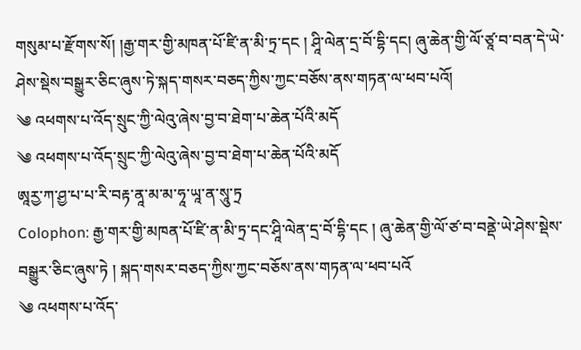གསུམ་པ་རྫོགས་སོ། །རྒྱ་གར་གྱི་མཁན་པོ་ཛི་ན་མི་ཏྲ་དང ། ཤཱི་ལེན་དྲ་བོ་དྷི་དང། ཞུ་ཆེན་གྱི་ལོ་ཙཱ་བ་བན་དེ་ཡེ་ཤེས་སྡེས་བསྒྱུར་ཅིང་ཞུས་ཏེ་སྐད་གསར་བཅད་ཀྱིས་ཀྱང་བཅོས་ནས་གཏན་ལ་ཕབ་པའོ།
༄ འཕགས་པ་འོད་སྲུང་ཀྱི་ལེའུ་ཞེས་བྱ་བ་ཐེག་པ་ཆེན་པོའི་མདོ
༄ འཕགས་པ་འོད་སྲུང་ཀྱི་ལེའུ་ཞེས་བྱ་བ་ཐེག་པ་ཆེན་པོའི་མདོ
ཨཱརྱ་ཀ་ཤྱ་པ་པ་རི་བརྟ་ནཱ་མ་མ་ཧཱ་ཡཱ་ན་སཱུ་ཏྲ
Colophon: རྒྱ་གར་གྱི་མཁན་པོ་ཛི་ན་མི་ཏྲ་དང་ཤཱི་ལེན་དྲ་བོ་དྷི་དང ། ཞུ་ཆེན་གྱི་ལོ་ཙ་བ་བནྡེ་ཡེ་ཤེས་སྡེས་བསྒྱུར་ཅིང་ཞུས་ཏེ ། སྐད་གསར་བཅད་ཀྱིས་ཀྱང་བཅོས་ནས་གཏན་ལ་ཕབ་པའོ
༄ འཕགས་པ་འོད་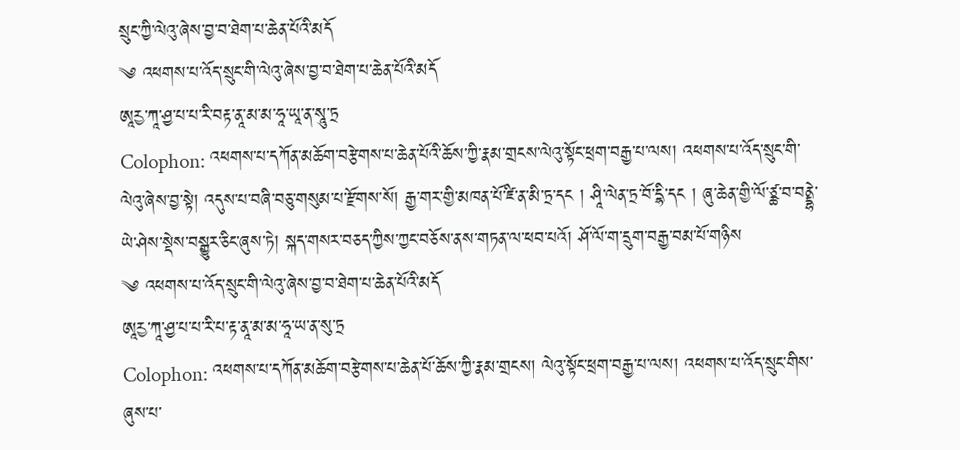སྲུང་ཀྱི་ལེའུ་ཞེས་བྱ་བ་ཐེག་པ་ཆེན་པོའི་མདོ
༄ འཕགས་པ་འོད་སྲུང་གི་ལེའུ་ཞེས་བྱ་བ་ཐེག་པ་ཆེན་པོའི་མདོ
ཨཱརྱ་ཀཱ་ཤྱ་པ་པ་རི་བརྟ་ནཱ་མ་མ་ཧཱ་ཡཱ་ན་སཱུ་ཏྲ
Colophon: འཕགས་པ་དཀོན་མཆོག་བརྩེགས་པ་ཆེན་པོའི་ཆོས་ཀྱི་རྣམ་གྲངས་ལེའུ་སྟོང་ཕྲག་བརྒྱ་པ་ལས། འཕགས་པ་འོད་སྲུང་གི་ལེའུ་ཞེས་བྱ་སྟེ། འདུས་པ་བཞི་བཅུ་གསུམ་པ་རྫོགས་སོ། རྒྱ་གར་གྱི་མཁན་པོ་ཛི་ན་མི་ཏྲ་དང ། ཤཱི་ལེན་ཏྲ་བོ་དྷི་དང ། ཞུ་ཆེན་གྱི་ལོ་ཙྪ་བ་བནྡྷེ་ཡེ་ཤེས་སྡེས་བསྒྱུར་ཅིང་ཞུས་ཏེ། སྐད་གསར་བཅད་ཀྱིས་ཀྱང་བཅོས་ནས་གཏན་ལ་ཕབ་པའོ། ཤོ་ལོ་ག་དྲུག་བརྒྱ་བམ་པོ་གཉིས
༄ འཕགས་པ་འོད་སྲུང་གི་ལེའུ་ཞེས་བྱ་བ་ཐེག་པ་ཆེན་པོའི་མདོ
ཨཱརྱ་ཀཱ་ཤྱ་པ་པ་རི་པ་རྟ་ནཱ་མ་མ་ཧཱ་ཡ་ན་སུ་ཏྲ
Colophon: འཕགས་པ་དཀོན་མཆོག་བརྩེགས་པ་ཆེན་པོ་ཆོས་ཀྱི་རྣམ་གྲངས། ལེའུ་སྟོང་ཕྲག་བརྒྱ་པ་ལས། འཕགས་པ་འོད་སྲུང་གིས་ཞུས་པ་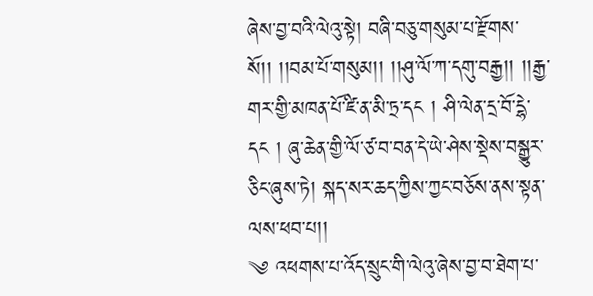ཞེས་བྱ་བའི་ལེའུ་སྟེ། བཞི་བཅུ་གསུམ་པ་རྫོགས་སོ།། །།བམ་པོ་གསུམ།། །།ཤུ་ལོ་ཀ་དགུ་བརྒྱ།། །།རྒྱ་གར་གྱི་མཁན་པོ་ཛི་ན་མི་ཏྲ་དང ། ཤི་ལེན་དྲ་བོ་དྷེ་དང ། ཞུ་ཆེན་གྱི་ལོ་ཙ་བ་བན་དེ་ཡེ་ཤེས་སྡེས་བསྒྱུར་ཅིང་ཞུས་ཏེ། སྐད་སར་ཆད་ཀྱིས་ཀྱང་བཅོས་ནས་སྟན་ལས་ཕབ་པ།།
༄ འཕགས་པ་འོད་སྲུང་གི་ལེའུ་ཞེས་བྱ་བ་ཐེག་པ་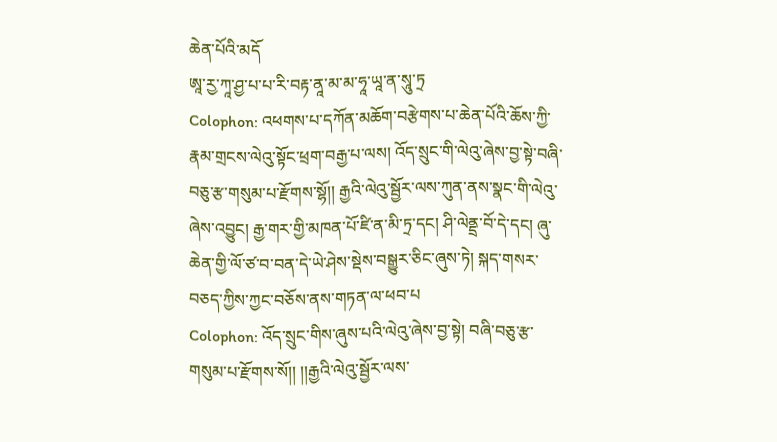ཆེན་པོའི་མདོ
ཨཱ་ཪྱ་ཀཱ་ཤྱ་པ་པ་རི་བརྟ་ནཱ་མ་མ་ཧཱ་ཡཱ་ན་སཱུ་ཏྲ
Colophon: འཕགས་པ་དཀོན་མཆོག་བརྩེགས་པ་ཆེན་པོའི་ཆོས་ཀྱི་རྣམ་གྲངས་ལེའུ་སྟོང་ཕྲག་བརྒྱ་པ་ལས། འོད་སྲུང་གི་ལེའུ་ཞེས་བྱ་སྟེ་བཞི་བཅུ་རྩ་གསུམ་པ་རྫོགས་སྷོ།། རྒྱའི་ལེའུ་སྦྱོར་ལས་ཀུན་ནས་སྣང་གི་ལེའུ་ཞེས་འབྱུང། རྒྱ་གར་གྱི་མཁན་པོ་ཛི་ན་མི་ཏྲ་དང། ཤི་ལེནྡྲ་བོ་དེ་དང། ཞུ་ཆེན་གྱི་ལོ་ཙ་བ་བན་དེ་ཡེ་ཤེས་སྡེས་བསྒྱུར་ཅིང་ཞུས་ཏེ། སྐད་གསར་བཅད་ཀྱིས་ཀྱང་བཅོས་ནས་གཏན་ལ་ཕབ་པ
Colophon: འོད་སྲུང་གིས་ཞུས་པའི་ལེའུ་ཞེས་བྱ་སྟེ། བཞི་བཅུ་རྩ་གསུམ་པ་རྫོགས་སོ།། །།རྒྱའི་ལེའུ་སྦྱོར་ལས་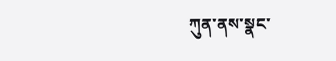ཀུན་ནས་སྣང་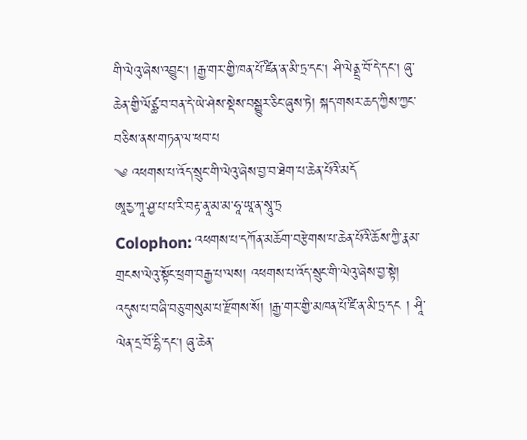གི་ལེའུ་ཞེས་འབྱུང། །རྒྱ་གར་གྱི་ཁན་པོ་ཛིན་ན་མི་ཏྲ་དང། ཤི་ལེནྡྲ་བོ་དེ་དང། ཞུ་ཆེན་གྱི་ལོཙྪ་བ་བན་དེ་ཡེ་ཤེས་སྡེས་བསྒྱུར་ཅིང་ཞུས་ཏེ། སྐད་གསར་ཆད་ཀྱིས་ཀྱང་བཅིས་ནས་གཏན་ལ་ཕབ་པ
༄ འཕགས་པ་འོད་སྲུང་གི་ལེའུ་ཞེས་བྱ་བ་ཐེག་པ་ཆེན་པོའི་མདོ
ཨཱརྱ་ཀཱ་ཤྱ་པ་པ་རི་བརྟ་ནཱ་མ་མ་ཧཱ་ཡཱ་ན་སཱུ་ཏྲ
Colophon: འཕགས་པ་དཀོན་མཆོག་བརྩེགས་པ་ཆེན་པོའི་ཆོས་ཀྱི་རྣམ་གྲངས་ལེའུ་སྟོང་ཕྲག་བརྒྱ་པ་ལས། འཕགས་པ་འོད་སྲུང་གི་ལེའུ་ཞེས་བྱ་སྟེ། འདུས་པ་བཞི་བཅུ་གསུམ་པ་རྫོགས་སོ། །རྒྱ་གར་གྱི་མཁན་པོ་ཛི་ན་མི་ཏྲ་དང ། ཤཱི་ལེན་དྲ་བོ་དྷི་དང། ཞུ་ཆེན་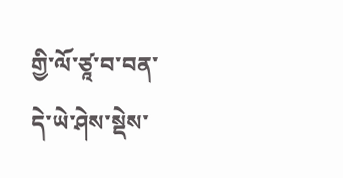གྱི་ལོ་ཙཱ་བ་བན་དེ་ཡེ་ཤེས་སྡེས་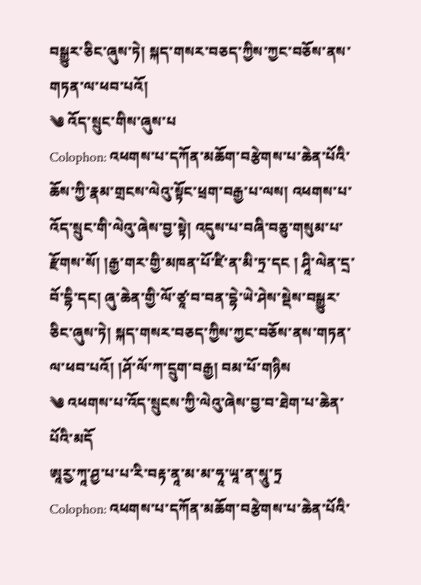བསྒྱུར་ཅིང་ཞུས་ཏེ། སྐད་གསར་བཅད་ཀྱིས་ཀྱང་བཅོས་ནས་གཏན་ལ་ཕབ་པའོ།
༄ འོད་སྲུང་གིས་ཞུས་པ
Colophon: འཕགས་པ་དཀོན་མཆོག་བརྩེགས་པ་ཆེན་པོའི་ཆོས་ཀྱི་རྣམ་གྲངས་ལེའུ་སྟོང་ཕྲག་བརྒྱ་པ་ལས། འཕགས་པ་འོད་སྲུང་གི་ལེའུ་ཞེས་བྱ་སྟེ། འདུས་པ་བཞི་བཅུ་གསུམ་པ་རྫོགས་སོ། །རྒྱ་གར་གྱི་མཁན་པོ་ཛི་ན་མི་ཏྲ་དང ། ཤཱི་ལེན་དྲ་བོ་དྷི་དང། ཞུ་ཆེན་གྱི་ལོ་ཙཱ་བ་བན་དྷེ་ཡེ་ཤེས་སྡེས་བསྒྱུར་ཅིང་ཞུས་ཏེ། སྐད་གསར་བཅད་ཀྱིས་ཀྱང་བཅོས་ནས་གཏན་ལ་ཕབ་པའོ། །ཤོ་ལོ་ཀ་དྲུག་བརྒྱ། བམ་པོ་གཉིས
༄ འཕགས་པ་འོད་སྲུངས་ཀྱི་ལེའུ་ཞེས་བྱ་བ་ཐེག་པ་ཆེན་པོའི་མདོ
ཨཱརྱ་ཀཱ་ཤྱ་པ་པ་རི་བརྟ་ནཱ་མ་མ་ཧཱ་ཡཱ་ན་སཱུ་ཏྲ
Colophon: འཕགས་པ་དཀོན་མཆོག་བརྩེགས་པ་ཆེན་པོའི་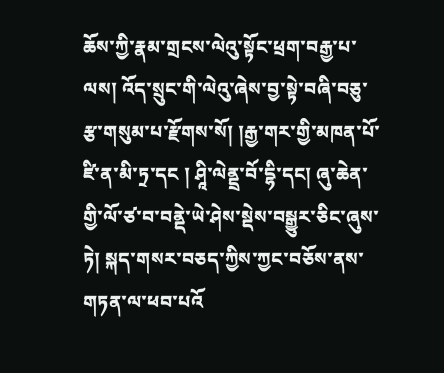ཆོས་ཀྱི་རྣམ་གྲངས་ལེའུ་སྟོང་ཕྲག་བརྒྱ་པ་ལས། འོད་སྲུང་གི་ལེའུ་ཞེས་བྱ་སྟེ་བཞི་བཅུ་རྩ་གསུམ་པ་རྫོགས་སོ། །རྒྱ་གར་གྱི་མཁན་པོ་ཛི་ན་མི་ཏྲ་དང ། ཤཱི་ལེནྡྲ་བོ་དྷི་དང། ཞུ་ཆེན་གྱི་ལོ་ཙ་བ་བནྡེ་ཡེ་ཤེས་སྡེས་བསྒྱུར་ཅིང་ཞུས་ཏེ། སྐད་གསར་བཅད་ཀྱིས་ཀྱང་བཅོས་ནས་གཏན་ལ་ཕབ་པའོ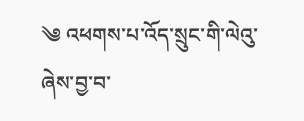༄ འཕགས་པ་འོད་སྲུང་གི་ལེའུ་ཞེས་བྱ་བ་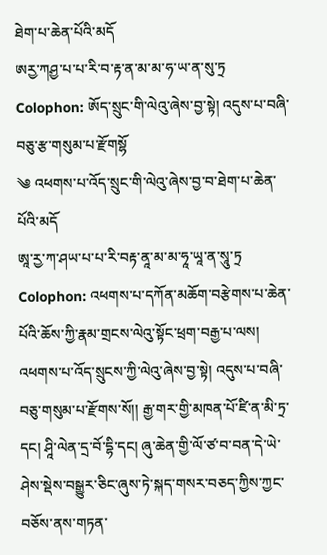ཐེག་པ་ཆེན་པོའི་མདོ
ཨརྱ་ཀཤྱ་པ་པ་རི་བ་རྟ་ན་མ་མ་ཧ་ཡ་ན་སུ་ཏྲ
Colophon: ཨོད་སྲུང་གི་ལེའུ་ཞེས་བྱ་སྟེ། འདུས་པ་བཞི་བཅུ་རྩ་གསུམ་པ་རྫོགསྷོ
༄ འཕགས་པ་འོད་སྲུང་གི་ལེའུ་ཞེས་བྱ་བ་ཐེག་པ་ཆེན་པོའི་མདོ
ཨཱ་ཪྱ་ཀ་ཤཡ་པ་པ་རི་བརྟ་ནཱ་མ་མ་ཧཱ་ཡཱ་ན་སཱུ་ཏྲ
Colophon: འཕགས་པ་དཀོན་མཆོག་བརྩེགས་པ་ཆེན་པོའི་ཆོས་ཀྱི་རྣམ་གྲངས་ལེའུ་སྟོང་ཕྲག་བརྒྱ་པ་ལས། འཕགས་པ་འོད་སྲུངས་ཀྱི་ལེའུ་ཞེས་བྱ་སྟེ། འདུས་པ་བཞི་བཅུ་གསུམ་པ་རྫོགས་སོ།། རྒྱ་གར་གྱི་མཁན་པོ་ཛི་ན་མི་ཏྲ་དང། ཤཱི་ལེན་དྲ་བོ་དྷི་དང། ཞུ་ཆེན་གྱི་ལོ་ཙ་བ་བན་དེ་ཡེ་ཤེས་སྡེས་བསྒྱུར་ཅིང་ཞུས་ཏེ་སྐད་གསར་བཅད་ཀྱིས་ཀྱང་བཅོས་ནས་གཏན་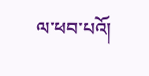ལ་ཕབ་པའོ།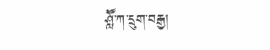ཤླཽ་ཀ་དྲུག་བརྒྱ།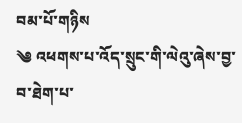བམ་པོ་གཉིས
༄ འཕགས་པ་འོད་སྲུང་གི་ལེའུ་ཞེས་བྱ་བ་ཐེག་པ་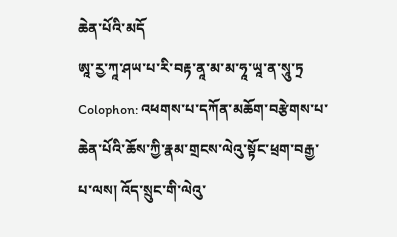ཆེན་པོའི་མདོ
ཨཱ་ཪྱ་ཀཱ་ཤཡ་པ་རི་བརྟ་ནཱ་མ་མ་ཧཱ་ཡཱ་ན་སཱུ་ཏྲ
Colophon: འཕགས་པ་དཀོན་མཆོག་བརྩེགས་པ་ཆེན་པོའི་ཆོས་ཀྱི་རྣམ་གྲངས་ལེའུ་སྟོང་ཕྲག་བརྒྱ་པ་ལས། འོད་སྲུང་གི་ལེའུ་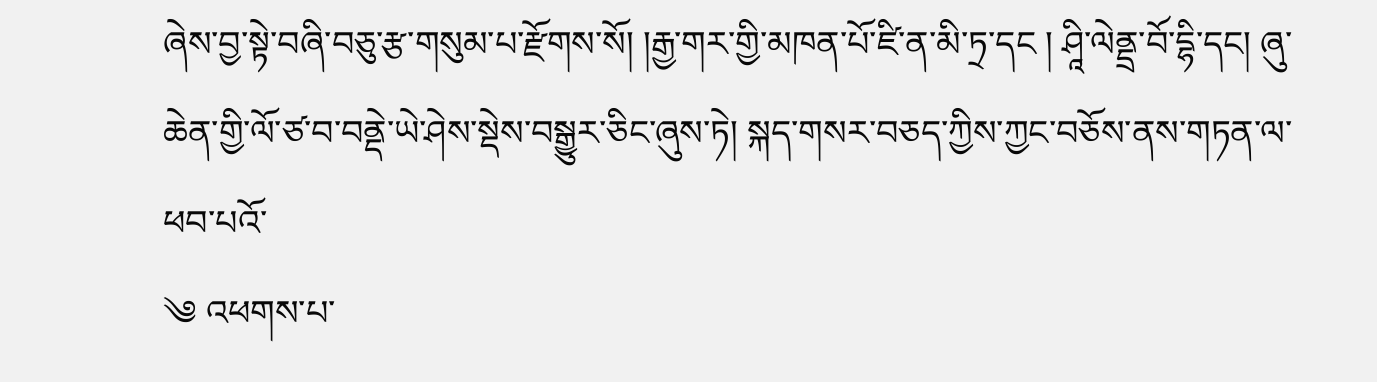ཞེས་བྱ་སྟེ་བཞི་བཅུ་རྩ་གསུམ་པ་རྫོགས་སོ། །རྒྱ་གར་གྱི་མཁན་པོ་ཛི་ན་མི་ཏྲ་དང ། ཤཱི་ལེནྡྲ་བོ་དྷི་དང། ཞུ་ཆེན་གྱི་ལོ་ཙ་བ་བནྡེ་ཡེ་ཤེས་སྡེས་བསྒྱུར་ཅིང་ཞུས་ཏེ། སྐད་གསར་བཅད་ཀྱིས་ཀྱང་བཅོས་ནས་གཏན་ལ་ཕབ་པའོ་
༄ འཕགས་པ་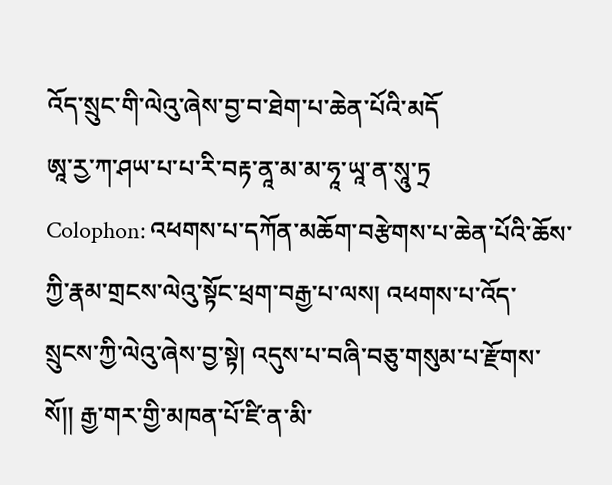འོད་སྲུང་གི་ལེའུ་ཞེས་བྱ་བ་ཐེག་པ་ཆེན་པོའི་མདོ
ཨཱ་ཪྱ་ཀ་ཤཡ་པ་པ་རི་བརྟ་ནཱ་མ་མ་ཧཱ་ཡཱ་ན་སཱུ་ཏྲ
Colophon: འཕགས་པ་དཀོན་མཆོག་བརྩེགས་པ་ཆེན་པོའི་ཆོས་ཀྱི་རྣམ་གྲངས་ལེའུ་སྟོང་ཕྲག་བརྒྱ་པ་ལས། འཕགས་པ་འོད་སྲུངས་ཀྱི་ལེའུ་ཞེས་བྱ་སྟེ། འདུས་པ་བཞི་བཅུ་གསུམ་པ་རྫོགས་སོ།། རྒྱ་གར་གྱི་མཁན་པོ་ཛི་ན་མི་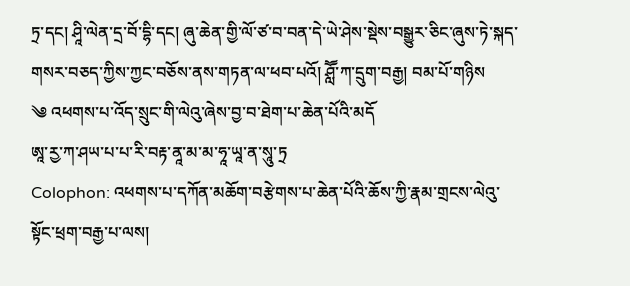ཏྲ་དང། ཤཱི་ལེན་དྲ་བོ་དྷི་དང། ཞུ་ཆེན་གྱི་ལོ་ཙ་བ་བན་དེ་ཡེ་ཤེས་སྡེས་བསྒྱུར་ཅིང་ཞུས་ཏེ་སྐད་གསར་བཅད་ཀྱིས་ཀྱང་བཅོས་ནས་གཏན་ལ་ཕབ་པའོ། ཤླཽ་ཀ་དྲུག་བརྒྱ། བམ་པོ་གཉིས
༄ འཕགས་པ་འོད་སྲུང་གི་ལེའུ་ཞེས་བྱ་བ་ཐེག་པ་ཆེན་པོའི་མདོ
ཨཱ་ཪྱ་ཀ་ཤཡ་པ་པ་རི་བརྟ་ནཱ་མ་མ་ཧཱ་ཡཱ་ན་སཱུ་ཏྲ
Colophon: འཕགས་པ་དཀོན་མཆོག་བརྩེགས་པ་ཆེན་པོའི་ཆོས་ཀྱི་རྣམ་གྲངས་ལེའུ་སྟོང་ཕྲག་བརྒྱ་པ་ལས།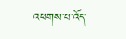འཕགས་པ་འོད་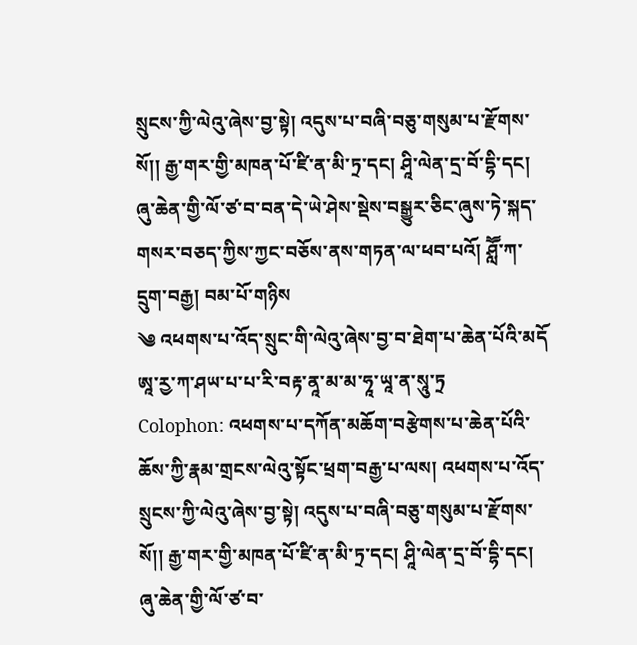སྲུངས་ཀྱི་ལེའུ་ཞེས་བྱ་སྟེ། འདུས་པ་བཞི་བཅུ་གསུམ་པ་རྫོགས་སོ།། རྒྱ་གར་གྱི་མཁན་པོ་ཛི་ན་མི་ཏྲ་དང། ཤཱི་ལེན་དྲ་བོ་དྷི་དང། ཞུ་ཆེན་གྱི་ལོ་ཙ་བ་བན་དེ་ཡེ་ཤེས་སྡེས་བསྒྱུར་ཅིང་ཞུས་ཏེ་སྐད་གསར་བཅད་ཀྱིས་ཀྱང་བཅོས་ནས་གཏན་ལ་ཕབ་པའོ། ཤླཽ་ཀ་དྲུག་བརྒྱ། བམ་པོ་གཉིས
༄ འཕགས་པ་འོད་སྲུང་གི་ལེའུ་ཞེས་བྱ་བ་ཐེག་པ་ཆེན་པོའི་མདོ
ཨཱ་ཪྱ་ཀ་ཤཡ་པ་པ་རི་བརྟ་ནཱ་མ་མ་ཧཱ་ཡཱ་ན་སཱུ་ཏྲ
Colophon: འཕགས་པ་དཀོན་མཆོག་བརྩེགས་པ་ཆེན་པོའི་ཆོས་ཀྱི་རྣམ་གྲངས་ལེའུ་སྟོང་ཕྲག་བརྒྱ་པ་ལས། འཕགས་པ་འོད་སྲུངས་ཀྱི་ལེའུ་ཞེས་བྱ་སྟེ། འདུས་པ་བཞི་བཅུ་གསུམ་པ་རྫོགས་སོ།། རྒྱ་གར་གྱི་མཁན་པོ་ཛི་ན་མི་ཏྲ་དང། ཤཱི་ལེན་དྲ་བོ་དྷི་དང། ཞུ་ཆེན་གྱི་ལོ་ཙ་བ་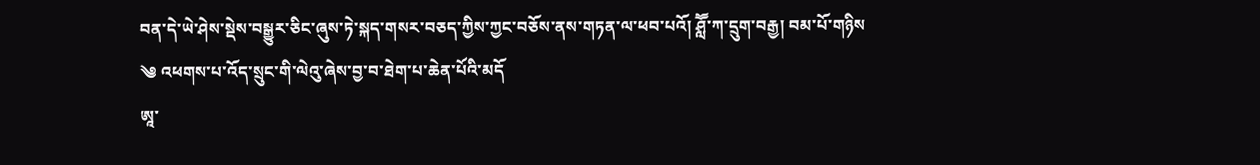བན་དེ་ཡེ་ཤེས་སྡེས་བསྒྱུར་ཅིང་ཞུས་ཏེ་སྐད་གསར་བཅད་ཀྱིས་ཀྱང་བཅོས་ནས་གཏན་ལ་ཕབ་པའོ། ཤླཽ་ཀ་དྲུག་བརྒྱ། བམ་པོ་གཉིས
༄ འཕགས་པ་འོད་སྲུང་གི་ལེའུ་ཞེས་བྱ་བ་ཐེག་པ་ཆེན་པོའི་མདོ
ཨཱ་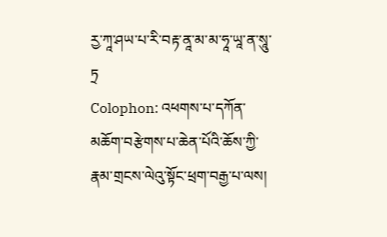རྱ་ཀཱ་ཤཡ་པ་རི་བརྟ་ནཱ་མ་མ་ཧཱ་ཡཱ་ན་སཱུ་ཏྲ
Colophon: འཕགས་པ་དཀོན་མཆོག་བརྩེགས་པ་ཆེན་པོའི་ཆོས་ཀྱི་རྣམ་གྲངས་ལེའུ་སྟོང་ཕྲག་བརྒྱ་པ་ལས།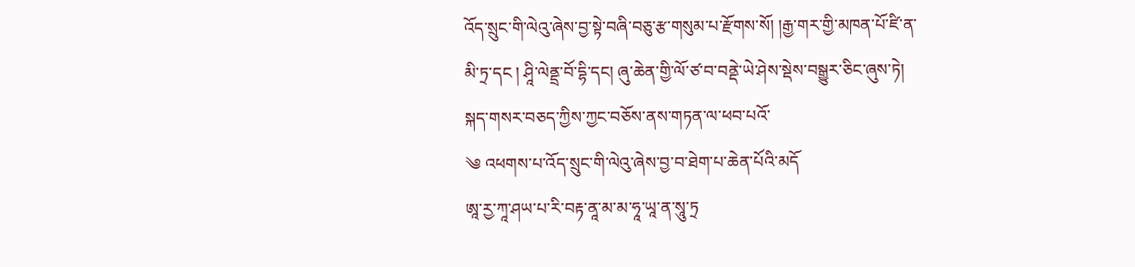འོད་སྲུང་གི་ལེའུ་ཞེས་བྱ་སྟེ་བཞི་བཅུ་རྩ་གསུམ་པ་རྫོགས་སོ། །རྒྱ་གར་གྱི་མཁན་པོ་ཛི་ན་མི་ཏྲ་དང ། ཤཱི་ལེནྡྲ་བོ་དྷི་དང། ཞུ་ཆེན་གྱི་ལོ་ཙ་བ་བནྡེ་ཡེ་ཤེས་སྡེས་བསྒྱུར་ཅིང་ཞུས་ཏེ། སྐད་གསར་བཅད་ཀྱིས་ཀྱང་བཅོས་ནས་གཏན་ལ་ཕབ་པའོ་
༄ འཕགས་པ་འོད་སྲུང་གི་ལེའུ་ཞེས་བྱ་བ་ཐེག་པ་ཆེན་པོའི་མདོ
ཨཱ་རྱ་ཀཱ་ཤཡ་པ་རི་བརྟ་ནཱ་མ་མ་ཧཱ་ཡཱ་ན་སཱུ་ཏྲ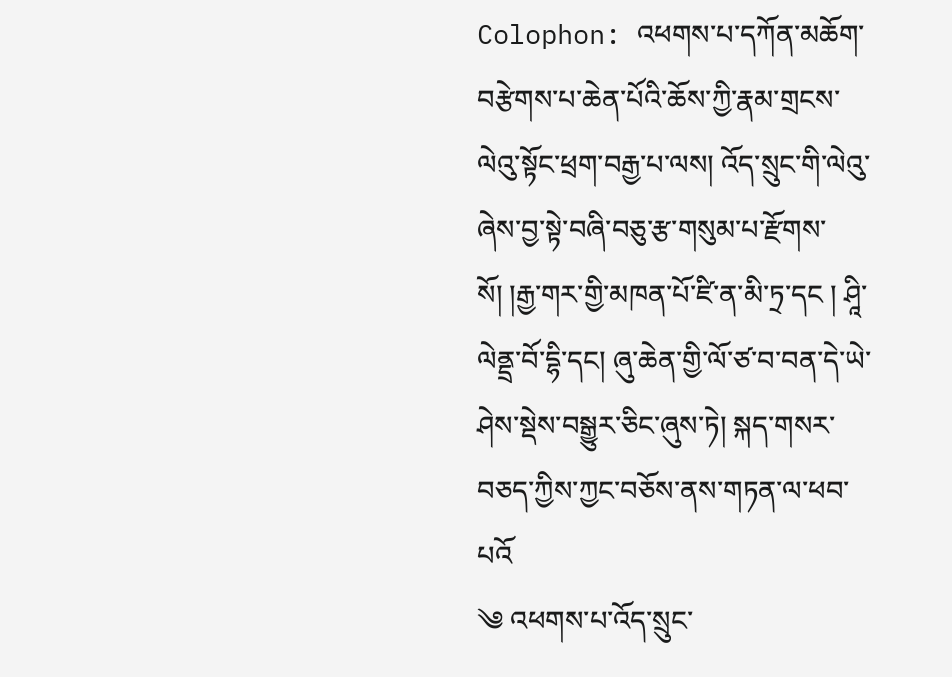Colophon: འཕགས་པ་དཀོན་མཆོག་བརྩེགས་པ་ཆེན་པོའི་ཆོས་ཀྱི་རྣམ་གྲངས་ལེའུ་སྟོང་ཕྲག་བརྒྱ་པ་ལས། འོད་སྲུང་གི་ལེའུ་ཞེས་བྱ་སྟེ་བཞི་བཅུ་རྩ་གསུམ་པ་རྫོགས་སོ། །རྒྱ་གར་གྱི་མཁན་པོ་ཛི་ན་མི་ཏྲ་དང ། ཤཱི་ལེནྡྲ་བོ་དྷི་དང། ཞུ་ཆེན་གྱི་ལོ་ཙ་བ་བན་དེ་ཡེ་ཤེས་སྡེས་བསྒྱུར་ཅིང་ཞུས་ཏེ། སྐད་གསར་བཅད་ཀྱིས་ཀྱང་བཅོས་ནས་གཏན་ལ་ཕབ་པའོ
༄ འཕགས་པ་འོད་སྲུང་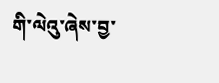གི་ལེའུ་ཞེས་བྱ་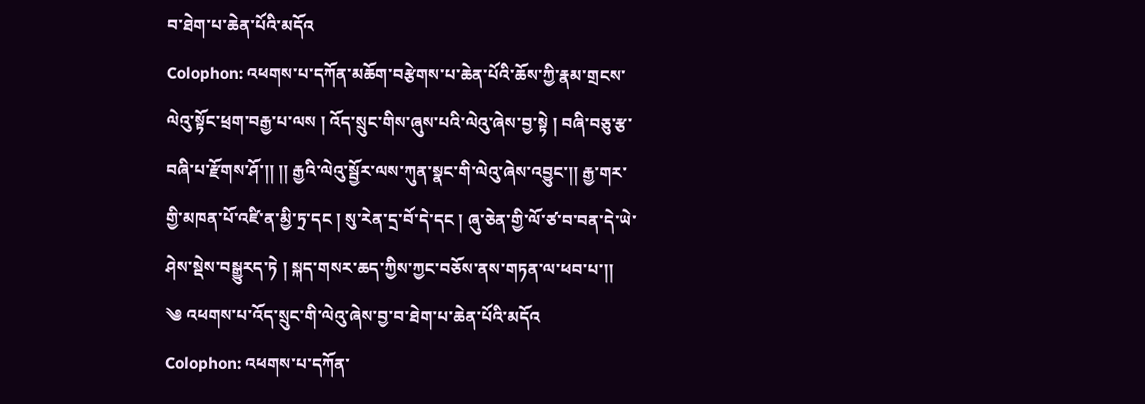བ་ཐེག་པ་ཆེན་པོའི་མདོའ
Colophon: འཕགས་པ་དཀོན་མཆོག་བརྩེགས་པ་ཆེན་པོའི་ཆོས་ཀྱི་རྣམ་གྲངས་ལེའུ་སྟོང་ཕྲག་བརྒྱ་པ་ལས ། འོད་སྲུང་གིས་ཞུས་པའི་ལེའུ་ཞེས་བྱ་སྟེ ། བཞི་བཅུ་རྩ་བཞི་པ་རྫོགས་ཤོ་།། །། རྒྱའི་ལེའུ་སྦྱོར་ལས་ཀུན་སྣང་གི་ལེའུ་ཞེས་འབྱུང་།། རྒྱ་གར་གྱི་མཁན་པོ་འཛི་ན་མྱི་ཏྲ་དང ། སུ་རེན་དྲ་བོ་དེ་དང ། ཞུ་ཅེན་གྱི་ལོ་ཙ་བ་བན་དེ་ཡེ་ཤེས་སྡེས་བསྒྱུརད་ཏེ ། སྐད་གསར་ཆད་ཀྱིས་ཀྱང་བཅོས་ནས་གཏན་ལ་ཕབ་པ་།།
༄ འཕགས་པ་འོད་སྲུང་གི་ལེའུ་ཞེས་བྱ་བ་ཐེག་པ་ཆེན་པོའི་མདོའ
Colophon: འཕགས་པ་དཀོན་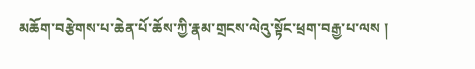མཆོག་བརྩེགས་པ་ཆེན་པོ་ཆོས་ཀྱི་རྣམ་གྲངས་ལེའུ་སྟོང་ཕྲག་བརྒྱ་པ་ལས །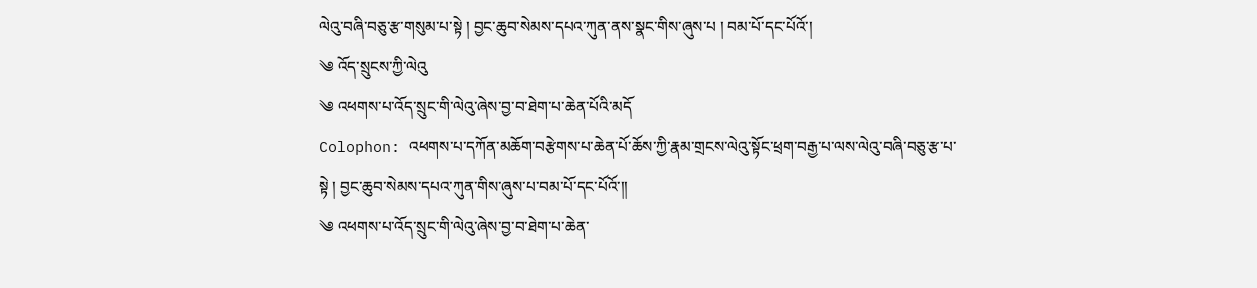ལེའུ་བཞི་བཅུ་རྩ་གསུམ་པ་སྟེ ། བྱང་ཆུབ་སེམས་དཔའ་ཀུན་ནས་སྣང་གིས་ཞུས་པ ། བམ་པོ་དང་པོའོ་།
༄ འོད་སྲུངས་ཀྱི་ལེའུ
༄ འཕགས་པ་འོད་སྲུང་གི་ལེའུ་ཞེས་བྱ་བ་ཐེག་པ་ཆེན་པོའི་མདོ
Colophon: འཕགས་པ་དཀོན་མཆོག་བརྩེགས་པ་ཆེན་པོ་ཆོས་ཀྱི་རྣམ་གྲངས་ལེའུ་སྟོང་ཕྲག་བརྒྱ་པ་ལས་ལེའུ་བཞི་བཅུ་རྩ་པ་སྟེ ། བྱང་ཆུབ་སེམས་དཔའ་ཀུན་གིས་ཞུས་པ་བམ་པོ་དང་པོའོ་།།
༄ འཕགས་པ་འོད་སྲུང་གི་ལེའུ་ཞེས་བྱ་བ་ཐེག་པ་ཆེན་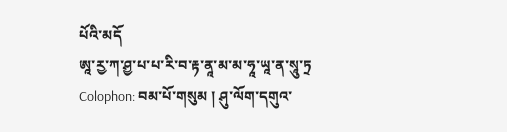པོའི་མདོ
ཨཱ་རྱ་ཀ་ཤྱ་པ་པ་རི་བ་རྟ་ནཱ་མ་མ་ཧཱ་ཡཱ་ན་སཱུ་ཏྲ
Colophon: བམ་པོ་གསུམ ། ཤུ་ལོག་དགུའ་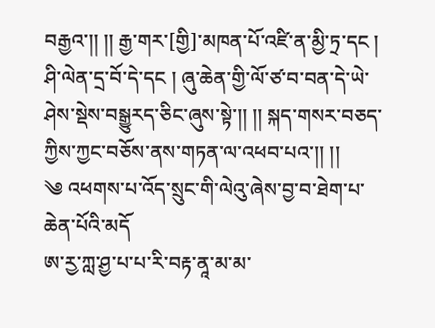བརྒྱའ་།། །། རྒྱ་གར་[གྱི]་མཁན་པོ་འཛི་ན་མྱི་ཏྲ་དང ། ཤི་ལེན་དྲ་བོ་དེ་དང ། ཞུ་ཆེན་གྱི་ལོ་ཙ་བ་བན་དེ་ཡེ་ཤེས་སྡེས་བསྒྱུརད་ཅིང་ཞུས་སྟེ་།། །། སྐད་གསར་བཅད་ཀྱིས་ཀྱང་བཅོས་ནས་གཏན་ལ་འཕབ་པའ་།། །།
༄ འཕགས་པ་འོད་སྲུང་གི་ལེའུ་ཞེས་བྱ་བ་ཐེག་པ་ཆེན་པོའི་མདོ
ཨ་ཪྱ་ཀླ་ཤྱ་པ་པ་རི་བརྟ་ནཱ་མ་མ་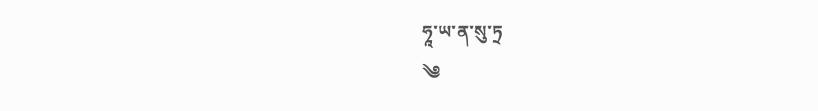ཧཱ་ཡ་ན་སུ་ཏྲ
༄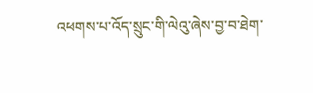འཕགས་པ་འོད་སྲུང་གི་ལེའུ་ཞེས་བྱ་བ་ཐེག་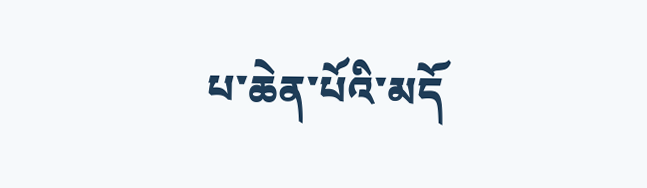པ་ཆེན་པོའི་མདོ